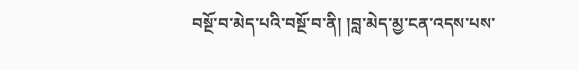བསྔོ་བ་མེད་པའི་བསྔོ་བ་ནི། །བླ་མེད་མྱ་ངན་འདས་པས་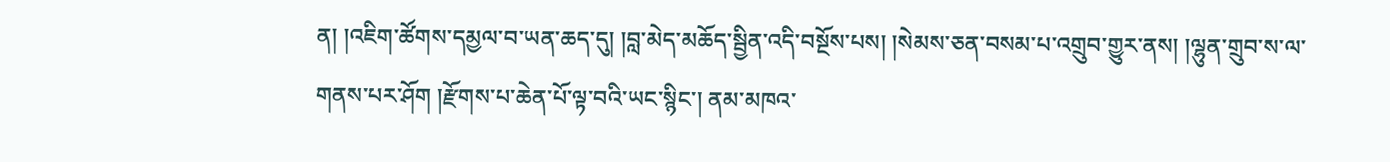ན། །འཇིག་ཚོགས་དམྱལ་བ་ཡན་ཆད་དུ། །བླ་མེད་མཆོད་སྦྱིན་འདི་བསྔོས་པས། །སེམས་ཅན་བསམ་པ་འགྲུབ་གྱུར་ནས། །ལྷུན་གྲུབ་ས་ལ་གནས་པར་ཤོག །རྫོགས་པ་ཆེན་པོ་ལྟ་བའི་ཡང་སྙིང་། ནམ་མཁའ་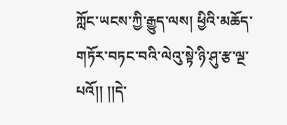ཀློང་ཡངས་ཀྱི་རྒྱུད་ལས། ཕྱིའི་མཆོད་གཏོར་བཏང་བའི་ལེའུ་སྟེ་ཉི་ཤུ་རྩ་ལྔ་པའོ།། །།དེ་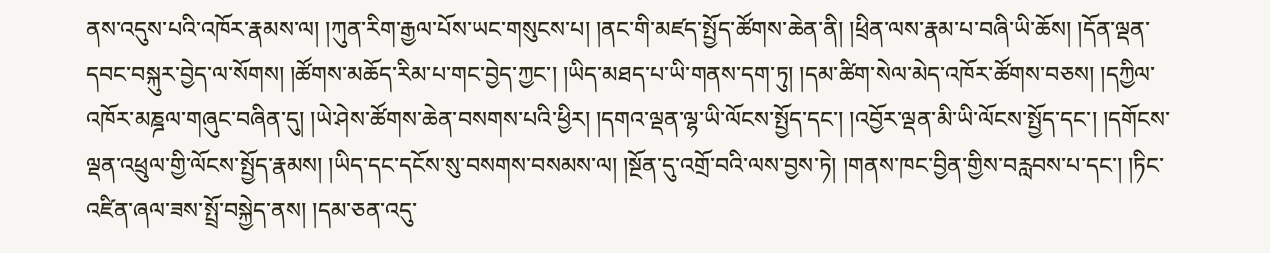ནས་འདུས་པའི་འཁོར་རྣམས་ལ། །ཀུན་རིག་རྒྱལ་པོས་ཡང་གསུངས་པ། །ནང་གི་མཛད་སྤྱོད་ཚོགས་ཆེན་ནི། །ཕྲིན་ལས་རྣམ་པ་བཞི་ཡི་ཆོས། །དོན་ལྡན་དབང་བསྐུར་བྱེད་ལ་སོགས། །ཚོགས་མཆོད་རིམ་པ་གང་བྱེད་ཀྱང་། །ཡིད་མཐད་པ་ཡི་གནས་དག་ཏུ། །དམ་ཚིག་སེལ་མེད་འཁོར་ཚོགས་བཅས། །དཀྱིལ་འཁོར་མཎྜལ་གཞུང་བཞིན་དུ། །ཡེ་ཤེས་ཚོགས་ཆེན་བསགས་པའི་ཕྱིར། །དགའ་ལྡན་ལྷ་ཡི་ལོངས་སྤྱོད་དང་། །འབྱོར་ལྡན་མི་ཡི་ལོངས་སྤྱོད་དང་། །དགོངས་ལྡན་འཕྲུལ་གྱི་ལོངས་སྤྱོད་རྣམས། །ཡིད་དང་དངོས་སུ་བསགས་བསམས་ལ། །སྔོན་དུ་འགྲོ་བའི་ལས་བྱས་ཏེ། །གནས་ཁང་བྱིན་གྱིས་བརླབས་པ་དང་། །ཏིང་འཛིན་ཞལ་ཟས་སྤྲོ་བསྐྱེད་ནས། །དམ་ཅན་འདུ་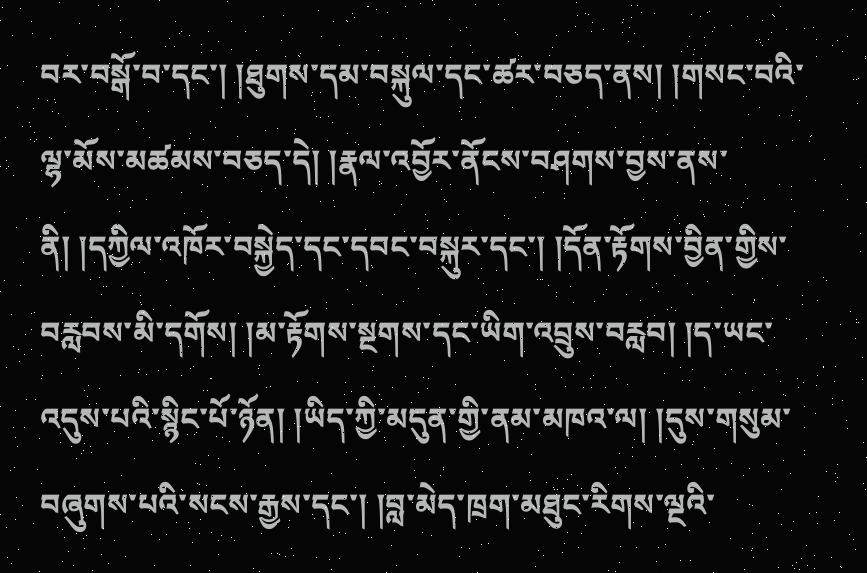བར་བསྒོ་བ་དང་། །ཐུགས་དམ་བསྐུལ་དང་ཚར་བཅད་ནས། །གསང་བའི་ལྷ་མོས་མཚམས་བཅད་དེ། །རྣལ་འབྱོར་ནོངས་བཤགས་བྱས་ནས་ནི། །དཀྱིལ་འཁོར་བསྐྱེད་དང་དབང་བསྐུར་དང་། །དོན་རྟོགས་བྱིན་གྱིས་བརླབས་མི་དགོས། །མ་རྟོགས་སྔགས་དང་ཡིག་འབྲུས་བརླབ། །ད་ཡང་འདུས་པའི་སྙིང་པོ་ཉོན། །ཡིད་ཀྱི་མདུན་གྱི་ནམ་མཁའ་ལ། །དུས་གསུམ་བཞུགས་པའི་སངས་རྒྱས་དང་། །བླ་མེད་ཁྲག་མཐུང་རིགས་ལྔའི་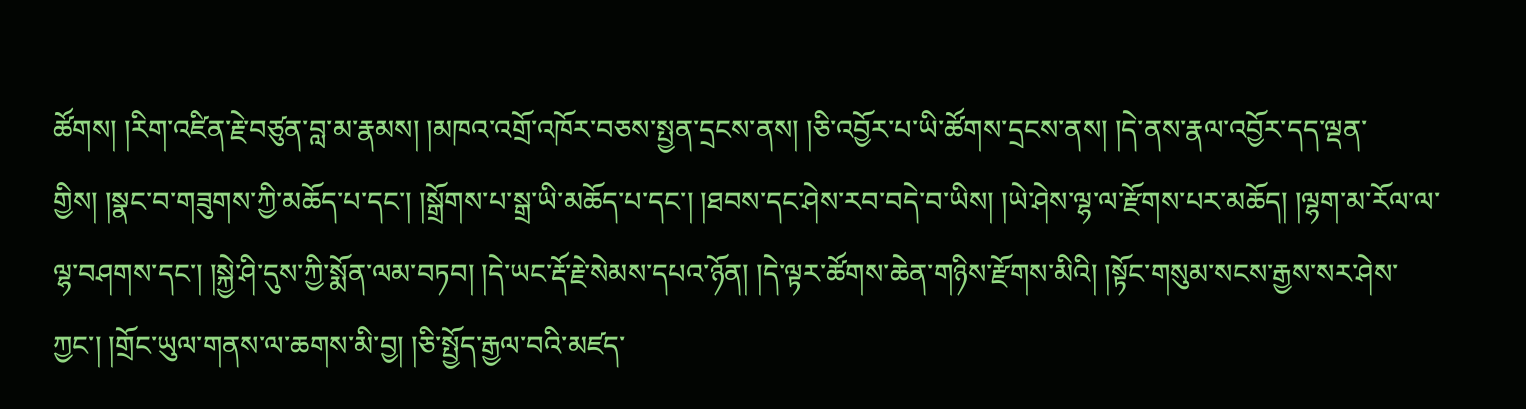ཚོགས། །རིག་འཛིན་རྗེ་བཙུན་བླ་མ་རྣམས། །མཁའ་འགྲོ་འཁོར་བཅས་སྤྱན་དྲངས་ནས། །ཅི་འབྱོར་པ་ཡི་ཚོགས་དྲངས་ནས། །དེ་ནས་རྣལ་འབྱོར་དད་ལྡན་གྱིས། །སྣང་བ་གཟུགས་ཀྱི་མཆོད་པ་དང་། །སྒྲོགས་པ་སྒྲ་ཡི་མཆོད་པ་དང་། །ཐབས་དང་ཤེས་རབ་བདེ་བ་ཡིས། །ཡེ་ཤེས་ལྷ་ལ་རྫོགས་པར་མཆོད། །ལྷག་མ་རོལ་ལ་ལྷ་བཤགས་དང་། །སྐྱེ་ཤི་དུས་ཀྱི་སྨོན་ལམ་བཏབ། །དེ་ཡང་རྡོ་རྗེ་སེམས་དཔའ་ཉོན། །དེ་ལྟར་ཚོགས་ཆེན་གཉིས་རྫོགས་མིའི། །སྟོང་གསུམ་སངས་རྒྱས་སར་ཤེས་ཀྱང་། །གྲོང་ཡུལ་གནས་ལ་ཆགས་མི་བྱ། །ཅི་སྤྱོད་རྒྱལ་བའི་མཛད་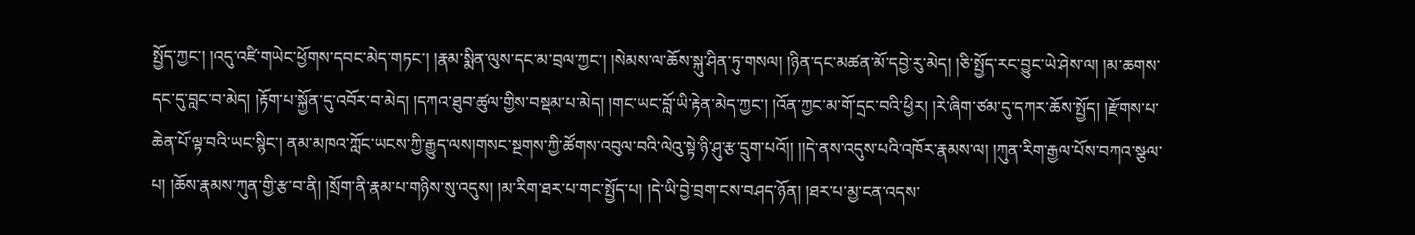སྤྱོད་ཀྱང་། །འདུ་འཛི་གཡེང་ཕྱོགས་དབང་མེད་གཏང་། །རྣམ་སྨིན་ལུས་དང་མ་བྲལ་ཀྱང་། །སེམས་ལ་ཆོས་སྐུ་ཤིན་ཏུ་གསལ། །ཉིན་དང་མཚན་མོ་དབྱེ་རུ་མེད། །ཅི་སྤྱོད་རང་བྱུང་ཡེ་ཤེས་ལ། །མ་ཆགས་དང་དུ་བླང་བ་མེད། །རྟོག་པ་སྐྱོན་དུ་འབོར་བ་མེད། །དཀའ་ཐུབ་ཚུལ་གྱིས་བསྡམ་པ་མེད། །གང་ཡང་བློ་ཡི་རྟེན་མེད་ཀྱང་། །འོན་ཀྱང་མ་གོ་དྲང་བའི་ཕྱིར། །རེ་ཞིག་ཙམ་དུ་དཀར་ཆོས་སྤྱོད། །རྫོགས་པ་ཆེན་པོ་ལྟ་བའི་ཡང་སྙིང་། ནམ་མཁའ་ཀློང་ཡངས་ཀྱི་རྒྱུད་ལས།གསང་སྔགས་ཀྱི་ཚོགས་འབུལ་བའི་ལེའུ་སྟེ་ཉི་ཤུ་རྩ་དྲུག་པའོ།། །།དེ་ནས་འདུས་པའི་འཁོར་རྣམས་ལ། །ཀུན་རིག་རྒྱལ་པོས་བཀའ་སྩལ་པ། །ཆོས་རྣམས་ཀུན་གྱི་རྩ་བ་ནི། །སྲོག་ནི་རྣམ་པ་གཉིས་སུ་འདུས། །མ་རིག་ཐར་པ་གང་སྤྱོད་པ། །དེ་ཡི་བྱེ་བྲག་ངས་བཤད་ཉོན། །ཐར་པ་མྱ་ངན་འདས་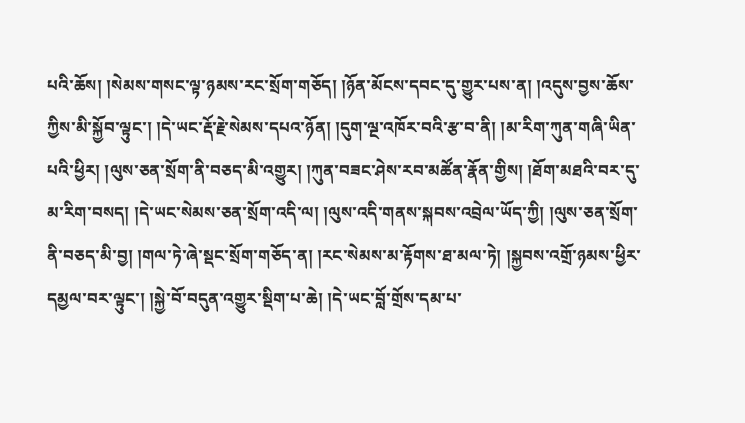པའི་ཆོས། །སེམས་གསང་ལྟ་ཉམས་རང་སྲོག་གཅོད། །ཉོན་མོངས་དབང་དུ་གྱུར་པས་ན། །འདུས་བྱས་ཆོས་ཀྱིས་མི་སྐྱོབ་ལྟུང་། །དེ་ཡང་རྡོ་རྗེ་སེམས་དཔའ་ཉོན། །དུག་ལྔ་འཁོར་བའི་རྩ་བ་ནི། །མ་རིག་ཀུན་གཞི་ཡིན་པའི་ཕྱིར། །ལུས་ཅན་སྲོག་ནི་བཅད་མི་འགྱུར། །ཀུན་བཟང་ཤེས་རབ་མཚོན་རྣོན་གྱིས། །ཐོག་མཐའི་བར་དུ་མ་རིག་བསད། །དེ་ཡང་སེམས་ཅན་སྲོག་འདི་ལ། །ལུས་འདི་གནས་སྐབས་འབྲེལ་ཡོད་ཀྱི། །ལུས་ཅན་སྲོག་ནི་བཅད་མི་བྱ། །གལ་ཏེ་ཞེ་སྡང་སྲོག་གཅོད་ན། །རང་སེམས་མ་རྟོགས་ཐ་མལ་ཏེ། །སྐྱབས་འགྲོ་ཉམས་ཕྱིར་དམྱལ་བར་ལྟུང་། །སྐྱེ་བོ་བདུན་འགྱུར་སྡིག་པ་ཆེ། །དེ་ཡང་བློ་གྲོས་དམ་པ་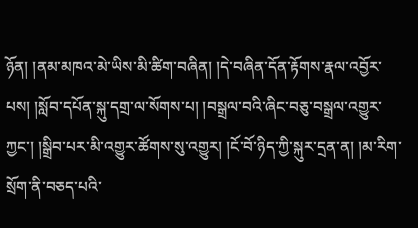ཉོན། །ནམ་མཁའ་མེ་ཡིས་མི་ཚིག་བཞིན། །དེ་བཞིན་དོན་རྟོགས་རྣལ་འབྱོར་པས། །སློབ་དཔོན་སྐུ་དགྲ་ལ་སོགས་པ། །བསྒྲལ་བའི་ཞིང་བཅུ་བསྒྲལ་འགྱུར་ཀྱང་། །སྒྲིབ་པར་མི་འགྱུར་ཚོགས་སུ་འགྱུར། །ངོ་བོ་ཉིད་ཀྱི་སྐུར་དྲན་ན། །མ་རིག་སྲོག་ནི་བཅད་པའི་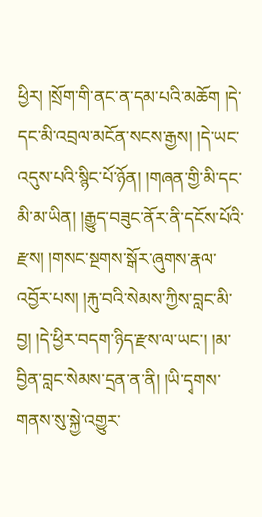ཕྱིར། །སྲོག་གི་ནང་ན་དམ་པའི་མཆོག །དེ་དང་མི་འབྲལ་མངོན་སངས་རྒྱས། །དེ་ཡང་འདུས་པའི་སྙིང་པོ་ཉོན། །གཞན་གྱི་མི་དང་མི་མ་ཡིན། །རྒྱུད་བཟུང་ནོར་ནི་དངོས་པོའི་རྫས། །གསང་སྔགས་སྒོར་ཞུགས་རྣལ་འབྱོར་པས། །རྐུ་བའི་སེམས་ཀྱིས་བླང་མི་བྱ། །དེ་ཕྱིར་བདག་ཉིད་རྫས་ལ་ཡང་། །མ་བྱིན་བླང་སེམས་དྲན་ན་ནི། །ཡི་དྭགས་གནས་སུ་སྐྱེ་འགྱུར་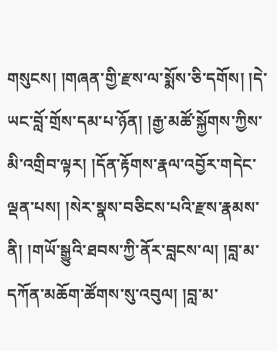གསུངས། །གཞན་གྱི་རྫས་ལ་སྨོས་ཅི་དགོས། །དེ་ཡང་བློ་གྲོས་དམ་པ་ཉོན། །རྒྱ་མཚོ་སྐྱོགས་ཀྱིས་མི་འགྲིབ་ལྟར། །དོན་རྟོགས་རྣལ་འབྱོར་གདེང་ལྡན་པས། །སེར་སྣས་བཅིངས་པའི་རྫས་རྣམས་ནི། །གཡོ་སྒྱུའི་ཐབས་ཀྱི་ནོར་བླངས་ལ། །བླ་མ་དཀོན་མཆོག་ཚོགས་སུ་འབུལ། །བླ་མ་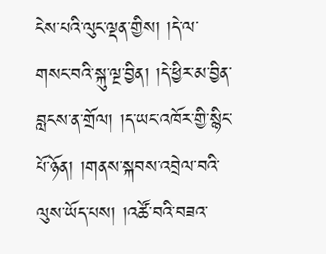ངེས་པའི་ལུང་ལྡན་གྱིས། །དེ་ལ་གསང་བའི་སྐུ་ལྔ་བྱིན། །དེ་ཕྱིར་མ་བྱིན་བླངས་ན་གྲོལ། །ད་ཡང་འཁོར་གྱི་སྙིང་པོ་ཉོན། །གནས་སྐབས་འབྲེལ་བའི་ལུས་ཡོད་པས། །འཚོ་བའི་བཟའ་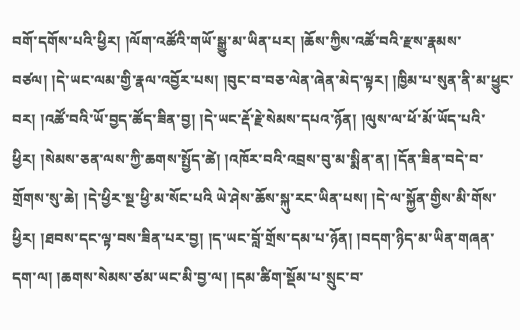བགོ་དགོས་པའི་ཕྱིར། །ལོག་འཚོའི་གཡོ་སྒྱུ་མ་ཡིན་པར། །ཆོས་ཀྱིས་འཚོ་བའི་རྫས་རྣམས་བཙལ། །དེ་ཡང་ལམ་གྱི་རྣལ་འབྱོར་པས། །བུང་བ་བཅ་ལེན་ཞེན་མེད་ལྟར། །ཁྱིམ་པ་སུན་ནི་མ་ཕྱུང་བར། །འཚོ་བའི་ཡོ་བྱད་ཚོད་ཟིན་བྱ། །དེ་ཡང་རྡོ་རྗེ་སེམས་དཔའ་ཉོན། །ལུས་ལ་ཕོ་མོ་ཡོད་པའི་ཕྱིར། །སེམས་ཅན་ལས་ཀྱི་ཆགས་སྤྱོད་ཚེ། །འཁོར་བའི་འབྲས་བུ་མ་སྨིན་ན། །དོན་ཟིན་བདེ་བ་གྲོགས་སུ་ཆེ། །དེ་ཕྱིར་སྔ་ཕྱི་མ་སོང་པའི ཡེ་ཤེས་ཆོས་སྐུ་རང་ཡིན་པས། །དེ་ལ་སྐྱོན་གྱིས་མི་གོས་ཕྱིར། །ཐབས་དང་ལྟ་བས་ཟིན་པར་བྱ། །ད་ཡང་བློ་གྲོས་དམ་པ་ཉོན། །བདག་ཉིད་མ་ཡིན་གཞན་དག་ལ། །ཆགས་སེམས་ཙམ་ཡང་མི་བྱ་ལ། །དམ་ཚིག་སྡོམ་པ་སྲུང་བ་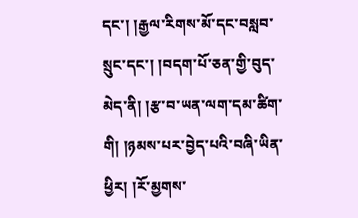དང་། །རྒྱལ་རིགས་མོ་དང་བསླབ་སྲུང་དང་། །བདག་པོ་ཅན་གྱི་བུད་མེད་ནི། །རྩ་བ་ཡན་ལག་དམ་ཚིག་གི། །ཉམས་པར་བྱེད་པའི་བཞི་ཡིན་ཕྱིར། །རོ་མྱགས་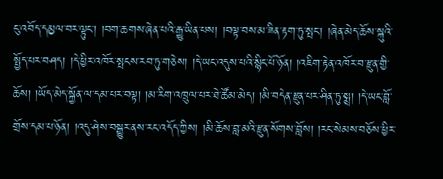ངུ་འབོད་དམྱལ་བར་ལྟུང་། །བག་ཆགས་ཞེན་པའི་རྒྱུ་ཡིན་པས། །བལྟ་བས་མ་ཟིན་རྟག་ཏུ་སྤང་། །ཞེན་མེད་ཆོས་སྐུའི་སྤྱོད་པར་བཤད། །དེ་ཕྱིར་འཁོར་སྤངས་རབ་ཏུ་གཅེས། །དེ་ཡང་འདུས་པའི་སྙིང་པོ་ཉོན། །འཇིག་རྟེན་འཁོར་བ་རྫུན་གྱི་ཆོས། །ཡོད་མེད་སྐྱོན་ལ་དམ་པར་བལྟ། །མ་རིག་འཁྲུལ་པར་ཐེ་ཚོམ་མེད། །མི་བདེན་རྫུན་པར་ཤིན་ཏུ་སྨྲ། །དེ་ཡང་བློ་གྲོས་དམ་པ་ཉོན། །འདུ་ཤེས་བསྒྱུར་ནས་རང་འདོད་ཀྱིས། །མི་ཆོས་བླ་མའི་རྫུན་སོགས་བློས། །རང་སེམས་བཅོས་ཕྱིར་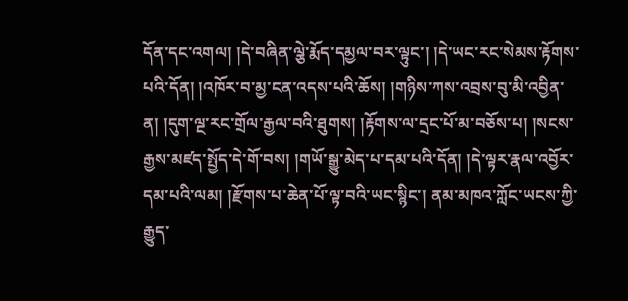དོན་དང་འགལ། །དེ་བཞིན་ལྕེ་རྨོད་དམྱལ་བར་ལྟུང་། །དེ་ཡང་རང་སེམས་རྟོགས་པའི་དོན། །འཁོར་བ་མྱ་ངན་འདས་པའི་ཆོས། །གཉིས་ཀས་འབྲས་བུ་མི་འབྱིན་ན། །དུག་ལྔ་རང་གྲོལ་རྒྱལ་བའི་ཐུགས། །རྟོགས་ལ་དྲང་པོ་མ་བཅོས་པ། །སངས་རྒྱས་མཛད་སྤྱོད་དེ་གོ་བས། །གཡོ་སྒྱུ་མེད་པ་དམ་པའི་དོན། །དེ་ལྟར་རྣལ་འབྱོར་དམ་པའི་ལམ། །རྫོགས་པ་ཆེན་པོ་ལྟ་བའི་ཡང་སྙིང་། ནམ་མཁའ་ཀློང་ཡངས་ཀྱི་རྒྱུད་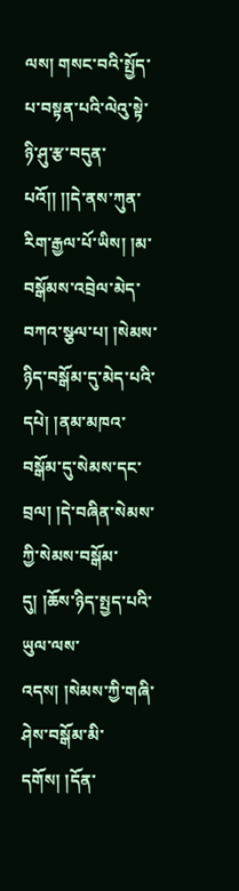ལས། གསང་བའི་སྤྱོད་པ་བསྟན་པའི་ལེའུ་སྟེ་ཉི་ཤུ་རྩ་བདུན་པའོ།། །།དེ་ནས་ཀུན་རིག་རྒྱལ་པོ་ཡིས། །མ་བསྒོམས་འབྲེལ་མེད་བཀའ་སྩལ་པ། །སེམས་ཉིད་བསྒོམ་དུ་མེད་པའི་དཔེ། །ནམ་མཁའ་བསྒོམ་དུ་སེམས་དང་བྲལ། །དེ་བཞིན་སེམས་ཀྱི་སེམས་བསྒོམ་དུ། །ཆོས་ཉིད་སྤྱད་པའི་ཡུལ་ལས་འདས། །སེམས་ཀྱི་གཞི་ཤེས་བསྒོམ་མི་དགོས། །དོན་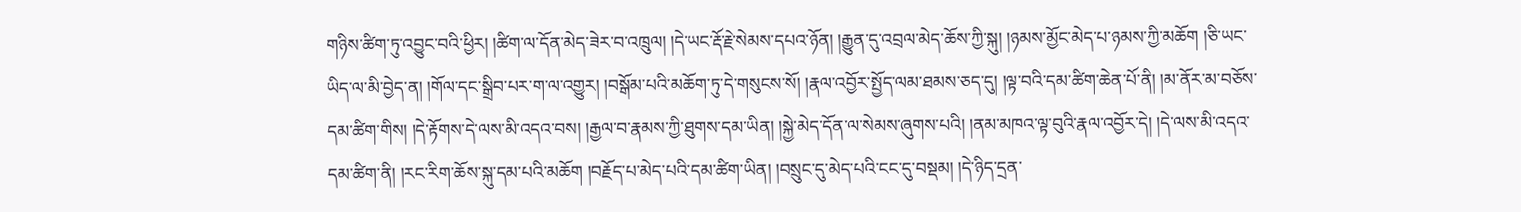གཉིས་ཚིག་ཏུ་འབྱུང་བའི་ཕྱིར། །ཚིག་ལ་དོན་མེད་ཟེར་བ་འཁྲུལ། །དེ་ཡང་རྡོ་རྗེ་སེམས་དཔའ་ཉོན། །རྒྱུན་དུ་འབྲལ་མེད་ཆོས་ཀྱི་སྐུ། །ཉམས་མྱོང་མེད་པ་ཉམས་ཀྱི་མཆོག །ཅི་ཡང་ཡིད་ལ་མི་བྱེད་ན། །གོལ་དང་སྒྲིབ་པར་ག་ལ་འགྱུར། །བསྒོམ་པའི་མཆོག་ཏུ་དེ་གསུངས་སོ། །རྣལ་འབྱོར་སྤྱོད་ལམ་ཐམས་ཅད་དུ། །ལྟ་བའི་དམ་ཚིག་ཆེན་པོ་ནི། །མ་ནོར་མ་བཅོས་དམ་ཚིག་གིས། །དེ་རྟོགས་དེ་ལས་མི་འདའ་བས། །རྒྱལ་བ་རྣམས་ཀྱི་ཐུགས་དམ་ཡིན། །སྐྱེ་མེད་དོན་ལ་སེམས་ཞུགས་པའི། །ནམ་མཁའ་ལྟ་བུའི་རྣལ་འབྱོར་དེ། །དེ་ལས་མི་འདའ་དམ་ཚིག་ནི། །རང་རིག་ཆོས་སྐུ་དམ་པའི་མཆོག །བརྗོད་པ་མེད་པའི་དམ་ཚིག་ཡིན། །བསྲུང་དུ་མེད་པའི་ངང་དུ་བསྡམ། །དེ་ཉིད་དྲན་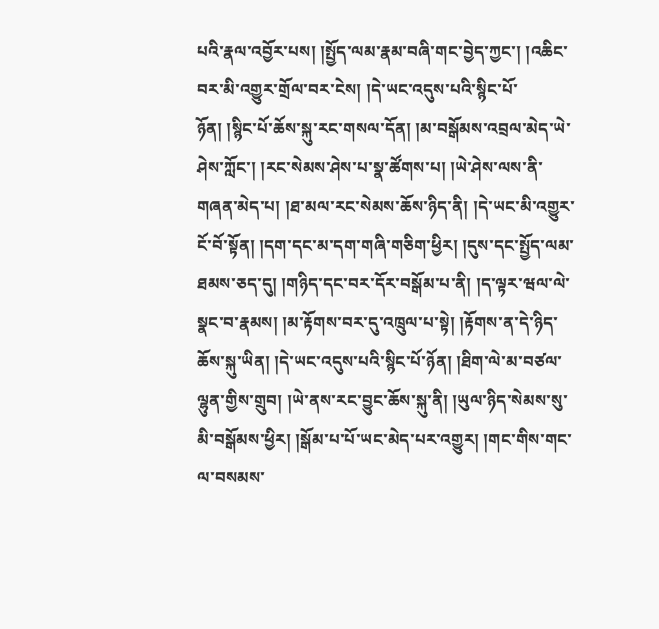པའི་རྣལ་འབྱོར་པས། །སྤྱོད་ལམ་རྣམ་བཞི་གང་བྱེད་ཀྱང་། །འཆིང་བར་མི་འགྱུར་གྲོལ་བར་ངེས། །དེ་ཡང་འདུས་པའི་སྙིང་པོ་ཉོན། །སྙིང་པོ་ཆོས་སྐུ་རང་གསལ་དོན། །མ་བསྒོམས་འབྲལ་མེད་ཡེ་ཤེས་ཀློང་། །རང་སེམས་ཤེས་པ་སྣ་ཚོགས་པ། །ཡེ་ཤེས་ལས་ནི་གཞན་མེད་པ། །ཐ་མལ་རང་སེམས་ཆོས་ཉིད་ནི། །དེ་ཡང་མི་འགྱུར་ངོ་བོ་སྟོན། །དག་དང་མ་དག་གཞི་གཅིག་ཕྱིར། །དུས་དང་སྤྱོད་ལམ་ཐམས་ཅད་དུ། །གཉིད་དང་བར་དོར་བསྒོམ་པ་ནི། །ད་ལྟར་ཝལ་ལེ་སྣང་བ་རྣམས། །མ་རྟོགས་བར་དུ་འཁྲུལ་པ་སྟེ། །རྟོགས་ན་དེ་ཉིད་ཆོས་སྐུ་ཡིན། །དེ་ཡང་འདུས་པའི་སྙིང་པོ་ཉོན། །ཐིག་ལེ་མ་བཙལ་ལྷུན་གྱིས་གྲུབ། །ཡེ་ནས་རང་བྱུང་ཆོས་སྐུ་ནི། །ཡུལ་ཉིད་སེམས་སུ་མི་བསྒོམས་ཕྱིར། །སྒོམ་པ་པོ་ཡང་མེད་པར་འགྱུར། །གང་གིས་གང་ལ་བསམས་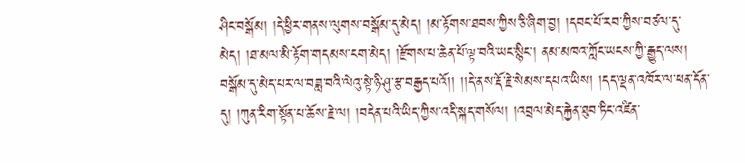ཤིང་བསྒོམ། །དེ་ཕྱིར་གནས་ལུགས་བསྒོམ་དུ་མེད། །མ་རྟོགས་ཐབས་ཀྱིས་ཅི་ཞིག་བྱ། །དབང་པོ་རབ་ཀྱིས་བཙལ་དུ་མེད། །ཐ་མལ་མི་རྟོག་གདམས་ངག་མེད། །རྫོགས་པ་ཆེན་པོ་ལྟ་བའི་ཡང་སྙིང་། ནམ་མཁའ་ཀློང་ཡངས་ཀྱི་རྒྱུད་ལས། བསྒོམ་དུ་མེད་པར་ལ་བཟླ་བའི་ལེའུ་སྟེ་ཉི་ཤུ་རྩ་བརྒྱད་པའོ།། །།དེ་ནས་རྡོ་རྗེ་སེམས་དཔའ་ཡིས། །དད་ལྡན་འཁོར་ལ་ཕན་དོན་དུ། །ཀུན་རིག་སྟོན་པ་ཆོས་རྗེ་ལ། །བདེན་པའི་ཡིད་ཀྱིས་འདི་སྐད་གསོལ། །འབྲལ་མེད་རྐྱེན་ཐུབ་ཏིང་འཛིན་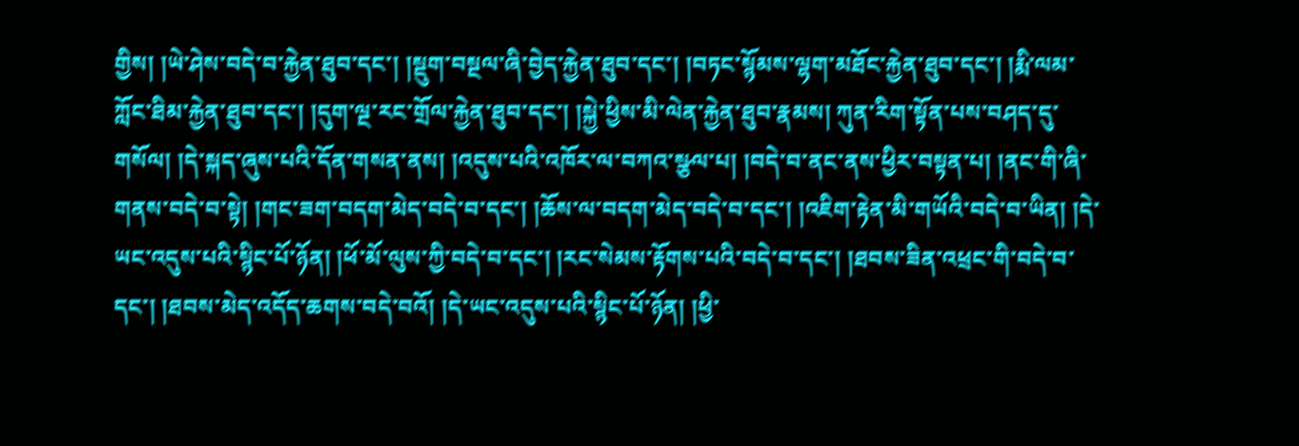གྱིས། །ཡེ་ཤེས་བདེ་བ་རྐྱེན་ཐུབ་དང་། །སྡུག་བསྔལ་ཞི་བྱེད་རྐྱེན་ཐུབ་དང་། །བཏང་སྙོམས་ལྷག་མཐོང་རྐྱེན་ཐུབ་དང་། །རྨི་ལམ་ཀློང་ཐིམ་རྐྱེན་ཐུབ་དང་། །དུག་ལྔ་རང་གྲོལ་རྐྱེན་ཐུབ་དང་། །སྐྱེ་ཕྱིས་མི་ལེན་རྐྱེན་ཐུབ་རྣམས། ཀུན་རིག་སྟོན་པས་བཤད་དུ་གསོལ། །དེ་སྐད་ཞུས་པའི་དོན་གསན་ནས། །འདུས་པའི་འཁོར་ལ་བཀའ་སྩལ་པ། །བདེ་བ་ནང་ནས་ཕྱིར་བསྟན་པ། །ནང་གི་ཞི་གནས་བདེ་བ་སྟེ། །གང་ཟག་བདག་མེད་བདེ་བ་དང་། །ཆོས་ལ་བདག་མེད་བདེ་བ་དང་། །འཇིག་རྟེན་མི་གཡོའི་བདེ་བ་ཡིན། །དེ་ཡང་འདུས་པའི་སྙིང་པོ་ཉོན། །ཕོ་མོ་ལུས་ཀྱི་བདེ་བ་དང་། །རང་སེམས་རྟོགས་པའི་བདེ་བ་དང་། །ཐབས་ཟིན་འཕྲང་གི་བདེ་བ་དང་། །ཐབས་མེད་འདོད་ཆགས་བདེ་བའོ། །དེ་ཡང་འདུས་པའི་སྙིང་པོ་ཉོན། །ཕྱི་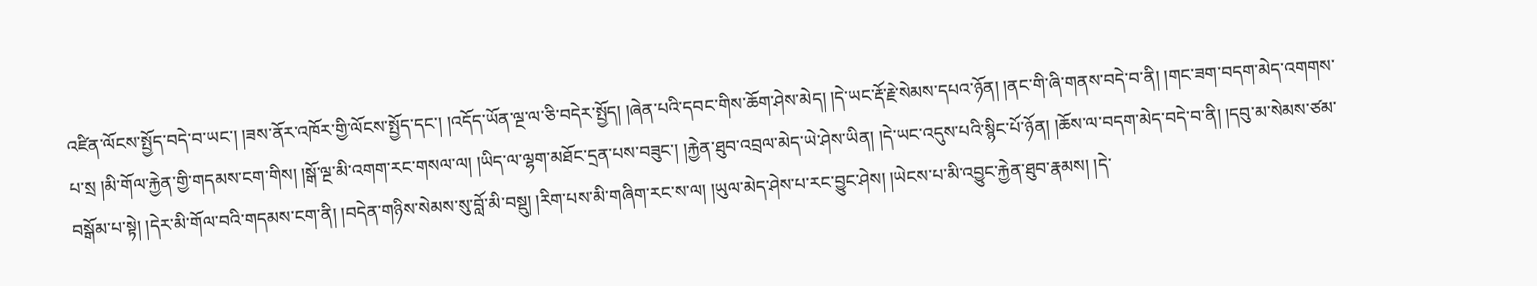འཛིན་ལོངས་སྤྱོད་བདེ་བ་ཡང་། །ཟས་ནོར་འཁོར་གྱི་ལོངས་སྤྱོད་དང་། །འདོད་ཡོན་ལྔ་ལ་ཅི་བདེར་སྤྱོད། །ཞེན་པའི་དབང་གིས་ཆོག་ཤེས་མེད། །དེ་ཡང་རྡོ་རྗེ་སེམས་དཔའ་ཉོན། །ནང་གི་ཞི་གནས་བདེ་བ་ནི། །གང་ཟག་བདག་མེད་འགགས་པ་སྲ །མི་གོལ་རྐྱེན་གྱི་གདམས་ངག་གིས། །སྒོ་ལྔ་མི་འགག་རང་གསལ་ལ། །ཡིད་ལ་ལྷག་མཐོང་དྲན་པས་བཟུང་། །རྐྱེན་ཐུབ་འབྲལ་མེད་ཡེ་ཤེས་ཡིན། །དེ་ཡང་འདུས་པའི་སྙིང་པོ་ཉོན། །ཆོས་ལ་བདག་མེད་བདེ་བ་ནི། །དབུ་མ་སེམས་ཙམ་བསྒོམ་པ་སྟེ། །དེར་མི་གོལ་བའི་གདམས་ངག་ནི། །བདེན་གཉིས་སེམས་སུ་བློ་མི་བསྡུ། །རིག་པས་མི་གཞིག་རང་ས་ལ། །ཡུལ་མེད་ཤེས་པ་རང་བྱུང་ཤེས། །ཡེངས་པ་མི་འབྱུང་རྐྱེན་ཐུབ་རྣམས། །དེ་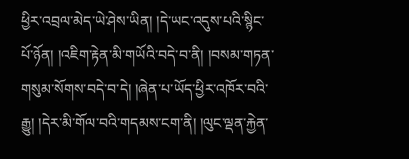ཕྱིར་འབྲལ་མེད་ཡེ་ཤེས་ཡིན། །དེ་ཡང་འདུས་པའི་སྙིང་པོ་ཉོན། །འཇིག་རྟེན་མི་གཡོའི་བདེ་བ་ནི། །བསམ་གཏན་གསུམ་སོགས་བདེ་བ་དེ། །ཞེན་པ་ཡོད་ཕྱིར་འཁོར་བའི་རྒྱུ། །དེར་མི་གོལ་བའི་གདམས་ངག་ནི། །ལུང་ལྡན་རྐྱེན་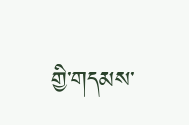གྱི་གདམས་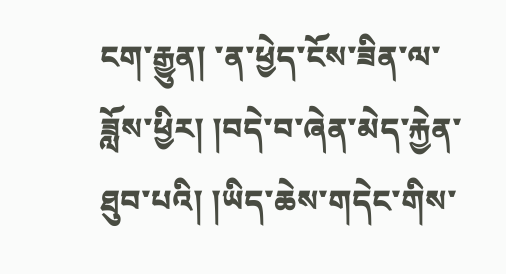ངག་རྒྱུན། ་ན་ཕྱེད་ངོས་ཟིན་ལ་ཟློས་ཕྱིར། །བདེ་བ་ཞེན་མེད་རྐྱེན་ཐུབ་པའི། །ཡིད་ཆེས་གདེང་གིས་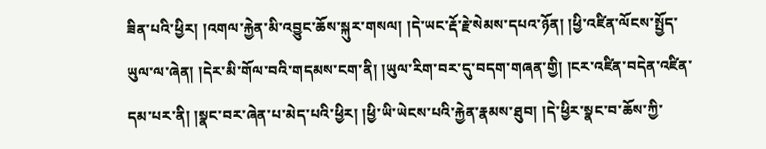ཟིན་པའི་ཕྱིར། །འགལ་རྐྱེན་མི་འབྱུང་ཆོས་སྐུར་གསལ། །དེ་ཡང་རྡོ་རྗེ་སེམས་དཔའ་ཉོན། །ཕྱི་འཛིན་ལོངས་སྤྱོད་ཡུལ་ལ་ཞེན། །དེར་མི་གོལ་བའི་གདམས་ངག་ནི། །ཡུལ་རིག་བར་དུ་བདག་གཞན་གྱི། །ངར་འཛིན་བདེན་འཛིན་དམ་པར་ནི། །སྣང་བར་ཞེན་པ་མེད་པའི་ཕྱིར། །ཕྱི་ཡི་ཡེངས་པའི་རྐྱེན་རྣམས་ཐུབ། །དེ་ཕྱིར་སྣང་བ་ཆོས་ཀྱི་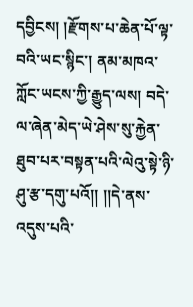དབྱིངས། །རྫོགས་པ་ཆེན་པོ་ལྟ་བའི་ཡང་སྙིང་། ནམ་མཁའ་ཀློང་ཡངས་ཀྱི་རྒྱུད་ལས། བདེ་ལ་ཞེན་མེད་ཡེ་ཤེས་སུ་རྐྱེན་ཐུབ་པར་བསྟན་པའི་ལེའུ་སྟེ་ཉི་ཤུ་རྩ་དགུ་པའོ།། །།དེ་ནས་འདུས་པའི་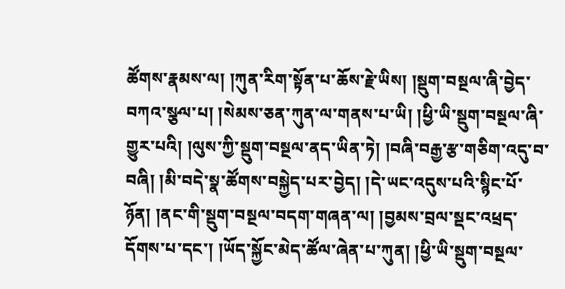ཚོགས་རྣམས་ལ། །ཀུན་རིག་སྟོན་པ་ཆོས་རྗེ་ཡིས། །སྡུག་བསྔལ་ཞི་བྱེད་བཀའ་སྩལ་པ། །སེམས་ཅན་ཀུན་ལ་གནས་པ་ཡི། །ཕྱི་ཡི་སྡུག་བསྔལ་ཞི་གྱུར་པའི། །ལུས་ཀྱི་སྡུག་བསྔལ་ནད་ཡིན་ཏེ། །བཞི་བརྒྱ་རྩ་གཅིག་འདུ་བ་བཞི། །མི་བདེ་སྣ་ཚོགས་བསྐྱེད་པར་བྱེད། །དེ་ཡང་འདུས་པའི་སྙིང་པོ་ཉོན། །ནང་གི་སྡུག་བསྔལ་བདག་གཞན་ལ། །བྱམས་བྲལ་སྡང་འཕྲད་དོགས་པ་དང་། །ཡོད་སྐྱོང་མེད་ཚོལ་ཞེན་པ་ཀུན། །ཕྱི་ཡི་སྡུག་བསྔལ་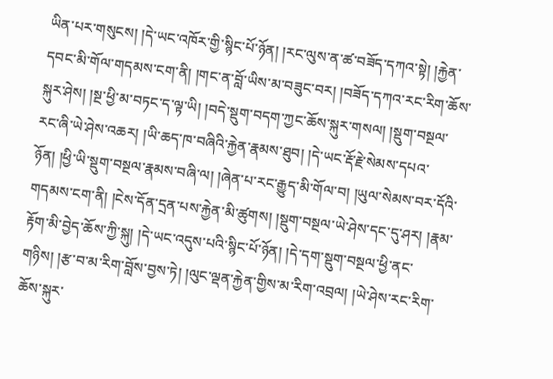ཡིན་པར་གསུངས། །དེ་ཡང་འཁོར་གྱི་སྙིང་པོ་ཉོན། །རང་ལུས་ན་ཚ་བཟོད་དཀའ་སྟེ། །རྐྱེན་དབང་མི་གོལ་གདམས་ངག་ནི། །གང་ན་བློ་ཡིས་མ་བཟུང་བར། །བཟོད་དཀའ་རང་རིག་ཆོས་སྐུར་ཤེས། །སྔ་ཕྱི་མ་བཏང་ད་ལྟ་ཡི། །བདེ་སྡུག་བདག་ཀྱང་ཆོས་སྐུར་གསལ། །སྡུག་བསྔལ་རང་ཞི་ཡེ་ཤེས་འཆར། །ཡི་ཆད་ཁ་བཞིའི་རྐྱེན་རྣམས་ཐུབ། །དེ་ཡང་རྡོ་རྗེ་སེམས་དཔའ་ཉོན། །ཕྱི་ཡི་སྡུག་བསྔལ་རྣམས་བཞི་ལ། །ཞེན་པ་རང་རྒྱུད་མི་གོལ་བ། །ཡུལ་སེམས་བར་དོའི་གདམས་ངག་ནི། །ངེས་དོན་དྲན་པས་རྐྱེན་མི་ཚུགས། །སྡུག་བསྔལ་ཡེ་ཤེས་དང་དུ་ཤར། །རྣམ་རྟོག་མི་བྱེད་ཆོས་ཀྱི་སྐུ། །དེ་ཡང་འདུས་པའི་སྙིང་པོ་ཉོན། །དེ་དག་སྡུག་བསྔལ་ཕྱི་ནང་གཉིས། །རྩ་བ་མ་རིག་བློས་བྱས་ཏེ། །ལུང་ལྡན་རྐྱེན་གྱིས་མ་རིག་འབྲལ། །ཡེ་ཤེས་རང་རིག་ཆོས་སྐུར་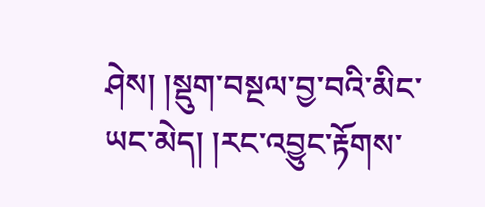ཤེས། །སྡུག་བསྔལ་བྱ་བའི་མིང་ཡང་མེད། །རང་འབྱུང་རྟོགས་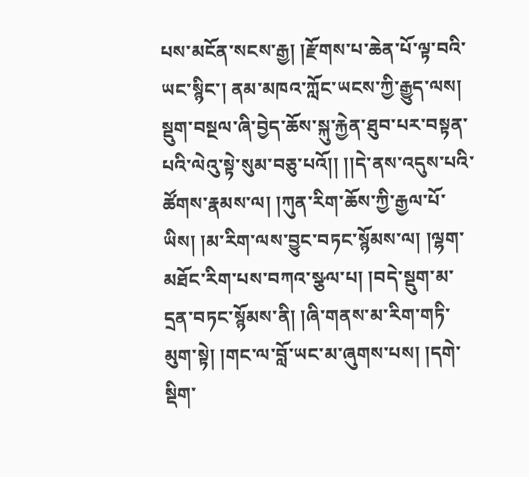པས་མངོན་སངས་རྒྱ། །རྫོགས་པ་ཆེན་པོ་ལྟ་བའི་ཡང་སྙིང་། ནམ་མཁའ་ཀློང་ཡངས་ཀྱི་རྒྱུད་ལས། སྡུག་བསྔལ་ཞི་བྱེད་ཆོས་སྐུ་རྐྱེན་ཐུབ་པར་བསྟན་པའི་ལེའུ་སྟེ་སུམ་བཅུ་པའོ།། །།དེ་ནས་འདུས་པའི་ཚོགས་རྣམས་ལ། །ཀུན་རིག་ཆོས་ཀྱི་རྒྱལ་པོ་ཡིས། །མ་རིག་ལས་བྱུང་བཏང་སྙོམས་ལ། །ལྷག་མཐོང་རིག་པས་བཀའ་སྩལ་པ། །བདེ་སྡུག་མ་དྲན་བཏང་སྙོམས་ནི། །ཞི་གནས་མ་རིག་གཏི་མུག་སྟེ། །གང་ལ་བློ་ཡང་མ་ཞུགས་པས། །དགེ་སྡིག་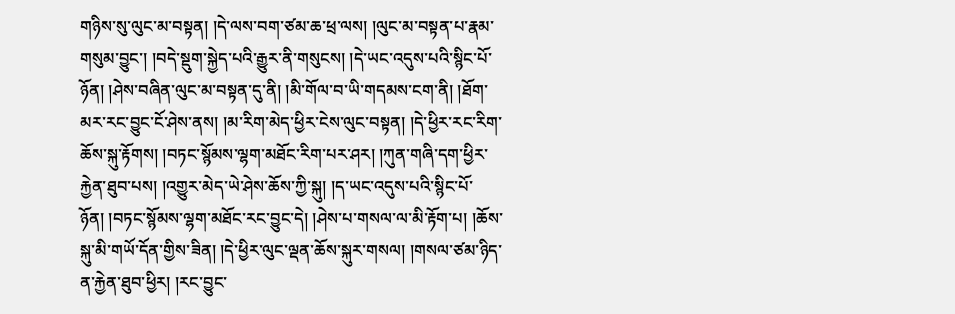གཉིས་སུ་ལུང་མ་བསྟན། །དེ་ལས་བག་ཙམ་ཆ་ཕྲ་ལས། །ལུང་མ་བསྟན་པ་རྣམ་གསུམ་བྱུང་། །བདེ་སྡུག་སྐྱེད་པའི་རྒྱུར་ནི་གསུངས། །དེ་ཡང་འདུས་པའི་སྙིང་པོ་ཉོན། །ཤེས་བཞིན་ལུང་མ་བསྟན་དུ་ནི། །མི་གོལ་བ་ཡི་གདམས་ངག་ནི། །ཐོག་མར་རང་བྱུང་ངོ་ཤེས་ནས། །མ་རིག་མེད་ཕྱིར་ངེས་ལུང་བསྟན། །དེ་ཕྱིར་རང་རིག་ཆོས་སྐུ་རྟོགས། །བཏང་སྙོམས་ལྷག་མཐོང་རིག་པར་ཤར། །ཀུན་གཞི་དག་ཕྱིར་རྐྱེན་ཐུབ་པས། །འགྱུར་མེད་ཡེ་ཤེས་ཆོས་ཀྱི་སྐུ། །ད་ཡང་འདུས་པའི་སྙིང་པོ་ཉོན། །བཏང་སྙོམས་ལྷག་མཐོང་རང་བྱུང་དེ། །ཤེས་པ་གསལ་ལ་མི་རྟོག་པ། །ཆོས་སྐུ་མི་གཡོ་དོན་གྱིས་ཟིན། །དེ་ཕྱིར་ལུང་ལྡན་ཆོས་སྐུར་གསལ། །གསལ་ཙམ་ཉིད་ན་རྐྱེན་ཐུབ་ཕྱིར། །རང་བྱུང་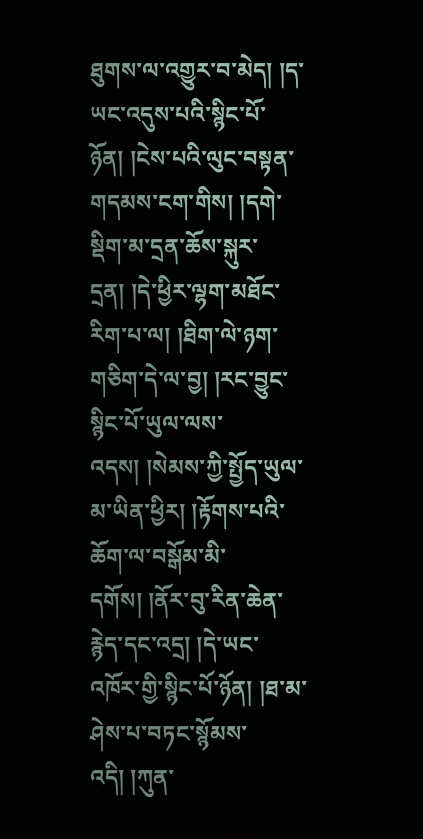ཐུགས་ལ་འགྱུར་བ་མེད། །ད་ཡང་འདུས་པའི་སྙིང་པོ་ཉོན། །ངེས་པའི་ལུང་བསྟན་གདམས་ངག་གིས། །དགེ་སྡིག་མ་དྲན་ཆོས་སྐུར་དྲན། །དེ་ཕྱིར་ལྷག་མཐོང་རིག་པ་ལ། །ཐིག་ལེ་ཉག་གཅིག་དེ་ལ་བྱ། །རང་བྱུང་སྙིང་པོ་ཡུལ་ལས་འདས། །སེམས་ཀྱི་སྤྱོད་ཡུལ་མ་ཡིན་ཕྱིར། །རྟོགས་པའི་ཆོག་ལ་བསྒོམ་མི་དགོས། །ནོར་བུ་རིན་ཆེན་རྙེད་དང་འདྲ། །དེ་ཡང་འཁོར་གྱི་སྙིང་པོ་ཉོན། །ཐ་མ་ཤེས་པ་བཏང་སྙོམས་འདི། །ཀུན་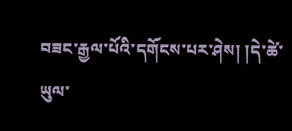བཟང་རྒྱལ་པོའི་དགོངས་པར་ཤེས། །དེ་ཚེ་ཡུལ་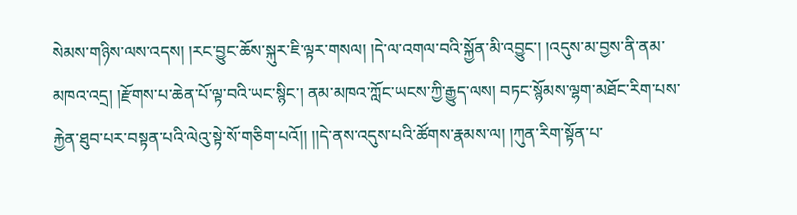སེམས་གཉིས་ལས་འདས། །རང་བྱུང་ཆོས་སྐུར་ཇི་ལྟར་གསལ། །དེ་ལ་འགལ་བའི་སྐྱོན་མི་འབྱུང་། །འདུས་མ་བྱས་ནི་ནམ་མཁའ་འདྲ། །རྫོགས་པ་ཆེན་པོ་ལྟ་བའི་ཡང་སྙིང་། ནམ་མཁའ་ཀློང་ཡངས་ཀྱི་རྒྱུད་ལས། བཏང་སྙོམས་ལྷག་མཐོང་རིག་པས་རྐྱེན་ཐུབ་པར་བསྟན་པའི་ལེའུ་སྟེ་སོ་གཅིག་པའོ།། །།དེ་ནས་འདུས་པའི་ཚོགས་རྣམས་ལ། །ཀུན་རིག་སྟོན་པ་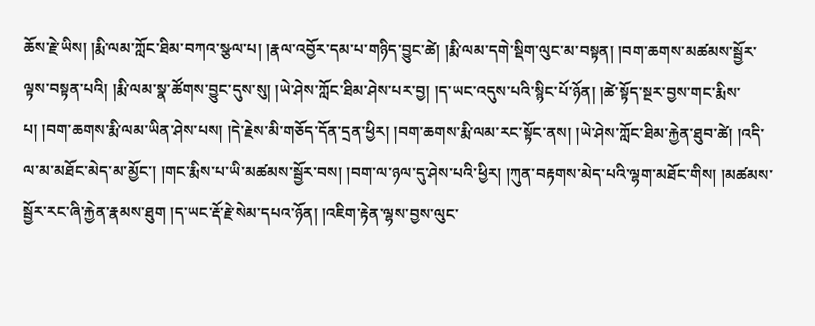ཆོས་རྗེ་ཡིས། །རྨི་ལམ་ཀློང་ཐིམ་བཀའ་སྩལ་པ། །རྣལ་འབྱོར་དམ་པ་གཉིད་བྱུང་ཚེ། །རྨི་ལམ་དགེ་སྡིག་ལུང་མ་བསྟན། །བག་ཆགས་མཚམས་སྦྱོར་ལྟས་བསྟན་པའི། །རྨི་ལམ་སྣ་ཚོགས་བྱུང་དུས་སུ། །ཡེ་ཤེས་ཀློང་ཐིམ་ཤེས་པར་བྱ། །ད་ཡང་འདུས་པའི་སྙིང་པོ་ཉོན། །ཚེ་སྟོད་སྔར་བྱས་གང་རྨིས་པ། །བག་ཆགས་རྨི་ལམ་ཡིན་ཤེས་པས། །དེ་རྗེས་མི་གཅོད་དོན་དྲན་ཕྱིར། །བག་ཆགས་རྨི་ལམ་རང་སྟོང་ནས། །ཡེ་ཤེས་ཀློང་ཐིམ་རྐྱེན་ཐུབ་ཚེ། །འདི་ལ་མ་མཐོང་མེད་མ་མྱོང་། །གང་རྨིས་པ་ཡི་མཚམས་སྦྱོར་བས། །བག་ལ་ཉལ་དུ་ཤེས་པའི་ཕྱིར། །ཀུན་བརྟགས་མེད་པའི་ལྷག་མཐོང་གིས། །མཚམས་སྦྱོར་རང་ཞི་རྐྱེན་རྣམས་ཐུག །ད་ཡང་རྡོ་རྗེ་སེམ་དཔའ་ཉོན། །འཇིག་རྟེན་ལྷས་བྱས་ལུང་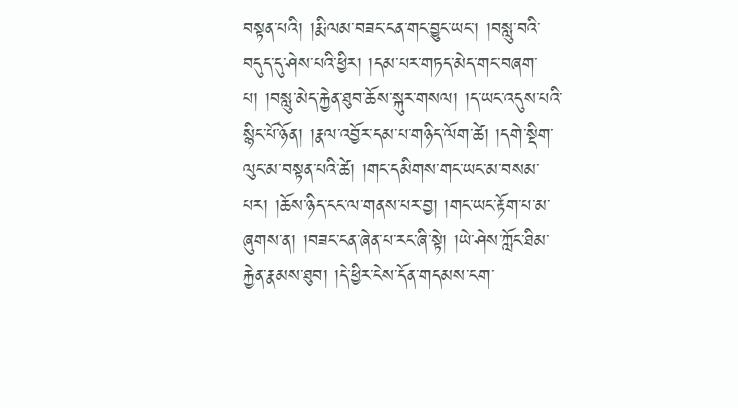བསྟན་པའི། །རྨི་ལམ་བཟང་ངན་གང་བྱུང་ཡང་། །བསླུ་བའི་བདུད་དུ་ཤེས་པའི་ཕྱིར། །དམ་པར་གཏད་མེད་གང་བཞག་པ། །བསླུ་མེད་རྐྱེན་ཐུབ་ཆོས་སྐུར་གསལ། །ད་ཡང་འདུས་པའི་སྙིང་པོ་ཉོན། །རྣལ་འབྱོར་དམ་པ་གཉིད་ལོག་ཚེ། །དགེ་སྡིག་ལུང་མ་བསྟན་པའི་ཚེ། །གང་དམིགས་གང་ཡང་མ་བསམ་པར། །ཆོས་ཉིད་ངང་ལ་གནས་པར་བྱ། །གང་ཡང་རྟོག་པ་མ་ཞུགས་ན། །བཟང་ངན་ཞེན་པ་རང་ཞི་སྟེ། །ཡེ་ཤེས་ཀློང་ཐིམ་རྐྱེན་རྣམས་ཐུབ། །དེ་ཕྱིར་ངེས་དོན་གདམས་ངག་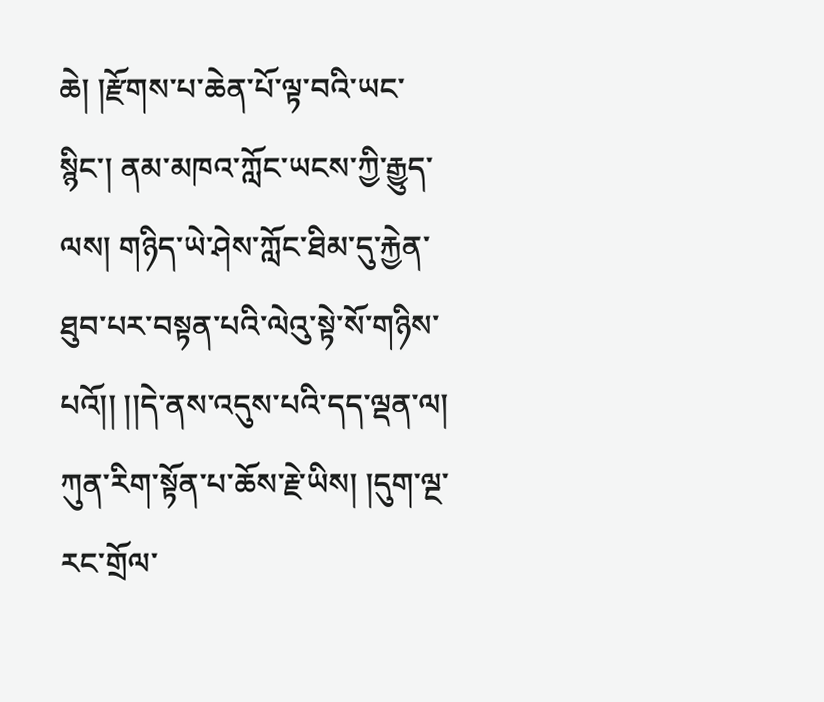ཆེ། །རྫོགས་པ་ཆེན་པོ་ལྟ་བའི་ཡང་སྙིང་། ནམ་མཁའ་ཀློང་ཡངས་ཀྱི་རྒྱུད་ལས། གཉིད་ཡེ་ཤེས་ཀློང་ཐིམ་དུ་རྐྱེན་ཐུབ་པར་བསྟན་པའི་ལེའུ་སྟེ་སོ་གཉིས་པའོ།། །།དེ་ནས་འདུས་པའི་དད་ལྡན་ལ། ཀུན་རིག་སྟོན་པ་ཆོས་རྗེ་ཡིས། །དུག་ལྔ་རང་གྲོལ་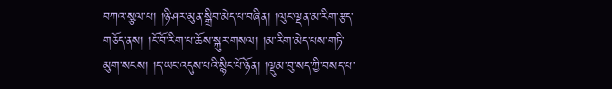བཀའ་སྩལ་པ། །ཉི་ཤར་མུན་སྒྲིབ་མེད་པ་བཞིན། །ལུང་ལྡན་མ་རིག་རྩད་གཅོད་ནས། །ངོ་བོ་རིག་པ་ཆོས་སྐུར་གསལ། །མ་རིག་མེད་པས་གཏི་མུག་སངས། །ད་ཡང་འདུས་པའི་སྙིང་པོ་ཉོན། །ལྡུམ་བུ་སད་ཀྱི་བསད་པ་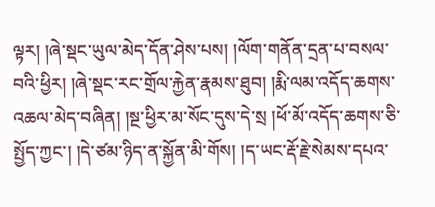ལྟར། །ཞེ་སྡང་ཡུལ་མེད་དོན་ཤེས་པས། །ལོག་གནོན་དྲན་པ་བསལ་བའི་ཕྱིར། །ཞེ་སྡང་རང་གྲོལ་རྐྱེན་རྣམས་ཐུབ། །རྨི་ལམ་འདོད་ཆགས་འཆལ་མེད་བཞིན། །སྔ་ཕྱིར་མ་སོང་དུས་དེ་སྲ །ཕོ་མོ་འདོད་ཆགས་ཅི་སྤྱོད་ཀྱང་། །དེ་ཙམ་ཉིད་ན་སྐྱོན་མི་གོས། །ད་ཡང་རྡོ་རྗེ་སེམས་དཔའ་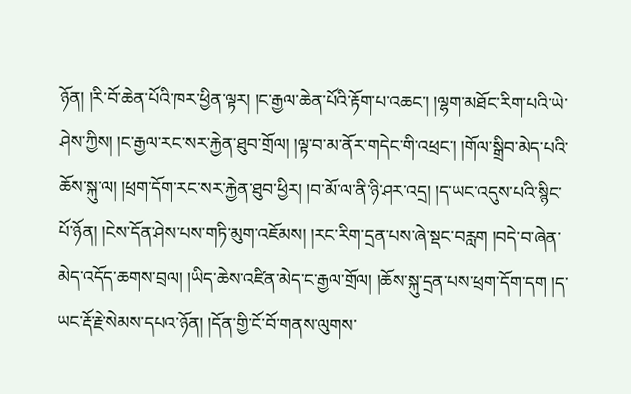ཉོན། །རི་བོ་ཆེན་པོའི་ཁར་ཕྱིན་ལྟར། །ང་རྒྱལ་ཆེན་པོའི་རྟོག་པ་འཆང་། །ལྷག་མཐོང་རིག་པའི་ཡེ་ཤེས་ཀྱིས། །ང་རྒྱལ་རང་སར་རྐྱེན་ཐུབ་གྲོལ། །ལྟ་བ་མ་ནོར་གདེང་གི་འཕྲང་། །གོལ་སྒྲིབ་མེད་པའི་ཆོས་སྐུ་ལ། །ཕྲག་དོག་རང་སར་རྐྱེན་ཐུབ་ཕྱིར། །བ་མོ་ལ་ནི་ཉི་ཤར་འདྲ། །ད་ཡང་འདུས་པའི་སྙིང་པོ་ཉོན། །ངེས་དོན་ཤེས་པས་གཏི་མུག་འཇོམས། །རང་རིག་དྲན་པས་ཞེ་སྡང་བརླག །བདེ་བ་ཞེན་མེད་འདོད་ཆགས་བྲལ། །ཡིད་ཆེས་འཛིན་མེད་ང་རྒྱལ་གྲོལ། །ཆོས་སྐུ་དྲན་པས་ཕྲག་དོག་དག །ད་ཡང་རྡོ་རྗེ་སེམས་དཔའ་ཉོན། །དོན་གྱི་ངོ་བོ་གནས་ལུགས་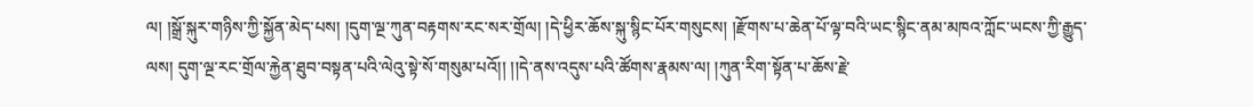ལ། །སྒྲོ་སྐུར་གཉིས་ཀྱི་སྐྱོན་མེད་པས། །དུག་ལྔ་ཀུན་བརྟགས་རང་སར་གྲོལ། །དེ་ཕྱིར་ཆོས་སྐུ་སྙིང་པོར་གསུངས། །རྫོགས་པ་ཆེན་པོ་ལྟ་བའི་ཡང་སྙིང་ནམ་མཁའ་ཀློང་ཡངས་ཀྱི་རྒྱུད་ལས། དུག་ལྔ་རང་གྲོལ་རྐྱེན་ཐུབ་བསྟན་པའི་ལེའུ་སྟེ་སོ་གསུམ་པའོ།། །།དེ་ནས་འདུས་པའི་ཚོགས་རྣམས་ལ། །ཀུན་རིག་སྟོན་པ་ཆོས་རྗེ་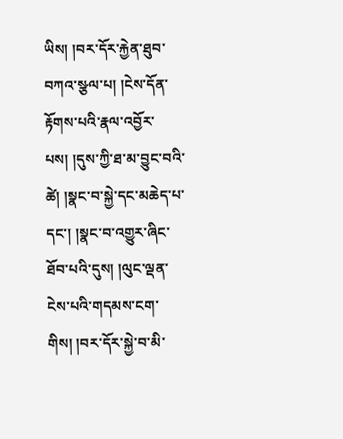ཡིས། །བར་དོར་རྐྱེན་ཐུབ་བཀའ་སྩལ་པ། །ངེས་དོན་རྟོགས་པའི་རྣལ་འབྱོར་པས། །དུས་ཀྱི་ཐ་མ་བྱུང་བའི་ཚེ། །སྣང་བ་སྐྱེ་དང་མཆེད་པ་དང་། །སྣང་བ་འགྱུར་ཞིང་ཐོབ་པའི་དུས། །ལུང་ལྡན་ངེས་པའི་གདམས་ངག་གིས། །བར་དོར་སྐྱེ་བ་མི་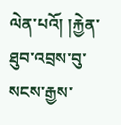ལེན་པའོ། །རྐྱེན་ཐུབ་འབྲས་བུ་སངས་རྒྱས་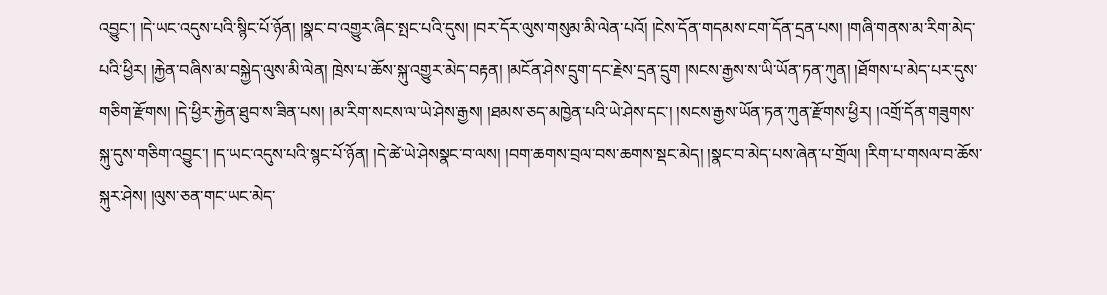འབྱུང་། །དེ་ཡང་འདུས་པའི་སྙིང་པོ་ཉོན། །སྣང་བ་འགྱུར་ཞིང་སྤང་པའི་དུས། །བར་དོར་ལུས་གསུམ་མི་ལེན་པའོ། །ངེས་དོན་གདམས་ངག་དོན་དྲན་པས། །གཞི་གནས་མ་རིག་མེད་པའི་ཕྱིར། །རྐྱེན་བཞིས་མ་བསྐྱེད་ལུས་མི་ལེན། ཁྲེས་པ་ཆོས་སྐུ་འགྱུར་མེད་བརྟན། །མངོན་ཤེས་དྲུག་དང་རྗེས་དྲན་དྲུག །སངས་རྒྱས་ས་ཡི་ཡོན་ཏན་ཀུན། །ཐོགས་པ་མེད་པར་དུས་གཅིག་རྫོགས། །དེ་ཕྱིར་རྐྱེན་ཐུབ་ས་ཟིན་པས། །མ་རིག་སངས་ལ་ཡེ་ཤེས་རྒྱས། །ཐམས་ཅད་མཁྱེན་པའི་ཡེ་ཤེས་དང་། །སངས་རྒྱས་ཡོན་ཏན་ཀུན་རྫོགས་ཕྱིར། །འགྲོ་དོན་གཟུགས་སྐུ་དུས་གཅིག་འབྱུང་། །ད་ཡང་འདུས་པའི་སྙང་པོ་ཉོན། །དེ་ཚེ་ཡེ་ཤེསསྣང་བ་ལས། །བག་ཆགས་བྲལ་བས་ཆགས་སྡང་མེད། །སྣང་བ་མེད་པས་ཞེན་པ་གྲོལ། །རིག་པ་གསལ་བ་ཆོས་སྐུར་ཤེས། །ལུས་ཅན་གང་ཡང་མེད་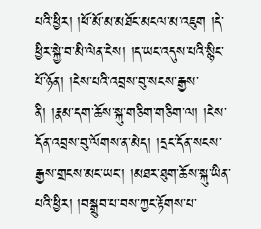པའི་ཕྱིར། །ཕོ་མོ་མ་མཐོང་མངལ་མ་འཇུག །དེ་ཕྱིར་སྐྱེ་བ་མི་ལེན་ངེས། །ད་ཡང་འདུས་པའི་སྙིང་པོ་ཉོན། །ངེས་པའི་འབྲས་བུ་སངས་རྒྱས་ནི། །རྣམ་དག་ཆོས་སྐུ་གཅིག་གཅིག་ལ། །ངེས་དོན་འབྲས་བུ་ལོགས་ན་མེད། །དྲང་དོན་སངས་རྒྱས་གྲངས་མང་ཡང་། །མཐར་ཐུག་ཆོས་སྐུ་ཡིན་པའི་ཕྱིར། །བསྒྲུབ་པ་བས་ཀྱང་རྟོགས་པ་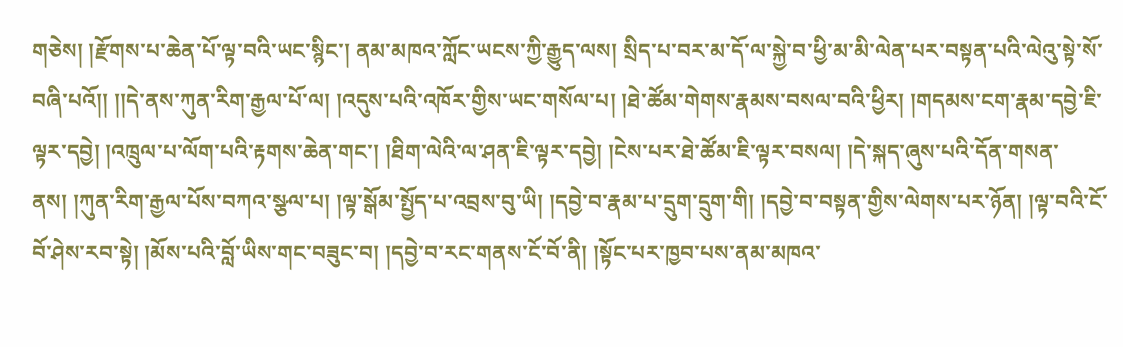གཅེས། །རྫོགས་པ་ཆེན་པོ་ལྟ་བའི་ཡང་སྙིང་། ནམ་མཁའ་ཀློང་ཡངས་ཀྱི་རྒྱུད་ལས། སྲིད་པ་བར་མ་དོ་ལ་སྐྱེ་བ་ཕྱི་མ་མི་ལེན་པར་བསྟན་པའི་ལེའུ་སྟེ་སོ་བཞི་པའོ།། །།དེ་ནས་ཀུན་རིག་རྒྱལ་པོ་ལ། །འདུས་པའི་འཁོར་གྱིས་ཡང་གསོལ་པ། །ཐེ་ཚོམ་གེགས་རྣམས་བསལ་བའི་ཕྱིར། །གདམས་ངག་རྣམ་དབྱེ་ཇི་ལྟར་དབྱེ། །འཁྲུལ་པ་ལོག་པའི་རྟགས་ཆེན་གང་། །ཐིག་ལེའི་ལ་ཤན་ཇི་ལྟར་དབྱེ། །ངེས་པར་ཐེ་ཚོམ་ཇི་ལྟར་བསལ། །དེ་སྐད་ཞུས་པའི་དོན་གསན་ནས། །ཀུན་རིག་རྒྱལ་པོས་བཀའ་སྩལ་པ། །ལྟ་སྒོམ་སྤྱོད་པ་འབྲས་བུ་ཡི། །དབྱེ་བ་རྣམ་པ་དྲུག་དྲུག་གི། །དབྱེ་བ་བསྟན་གྱིས་ལེགས་པར་ཉོན། །ལྟ་བའི་ངོ་བོ་ཤེས་རབ་སྟེ། །མོས་པའི་བློ་ཡིས་གང་བཟུང་བ། །དབྱེ་བ་རང་གནས་ངོ་བོ་ནི། །སྟོང་པར་ཁྱབ་པས་ནམ་མཁའ་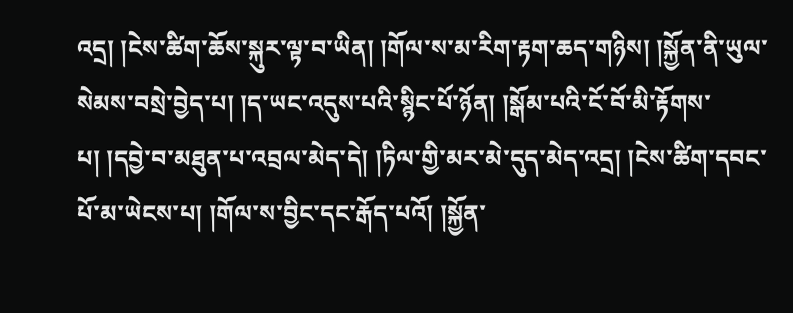འདྲ། །ངེས་ཚིག་ཆོས་སྐུར་ལྟ་བ་ཡིན། །གོལ་ས་མ་རིག་རྟག་ཆད་གཉིས། །སྐྱོན་ནི་ཡུལ་སེམས་བསྲེ་བྱེད་པ། །ད་ཡང་འདུས་པའི་སྙིང་པོ་ཉོན། །སྒོམ་པའི་ངོ་བོ་མི་རྟོགས་པ། །དབྱེ་བ་མཐུན་པ་འབྲལ་མེད་དེ། །ཏིལ་གྱི་མར་མེ་དུད་མེད་འདྲ། །ངེས་ཚིག་དབང་པོ་མ་ཡེངས་པ། །གོལ་ས་བྱིང་དང་རྒོད་པའོ། །སྐྱོན་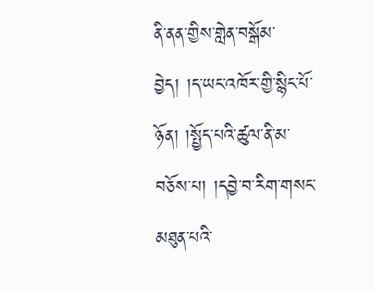ནི་ནན་གྱིས་གླེན་བསྒོམ་བྱེད། །ད་ཡང་འཁོར་གྱི་སྙིང་པོ་ཉོན། །སྤྱོད་པའི་ཚུལ་ནི་མ་བཅོས་པ། །དབྱེ་བ་རིག་གསང་མཐུན་པའི་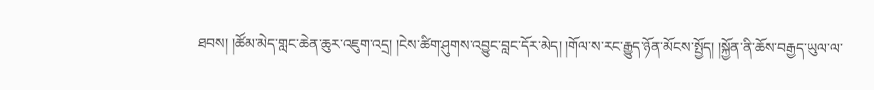ཐབས། །ཚོམ་མེད་གླང་ཆེན་ཆུར་འཇུག་འདྲ། །ངེས་ཚིག་ཤུགས་འབྱུང་བླང་དོར་མེད། །གོལ་ས་རང་རྒྱུད་ཉོན་མོངས་སྤྱོད། །སྐྱོན་ནི་ཆོས་བརྒྱད་ཡུལ་ལ་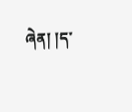ཞེན། །ད་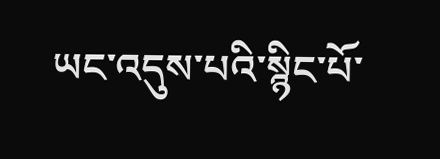ཡང་འདུས་པའི་སྙིང་པོ་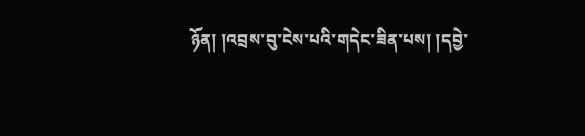ཉོན། །འབྲས་བུ་ངེས་པའི་གདེང་ཟིན་པས། །དབྱེ་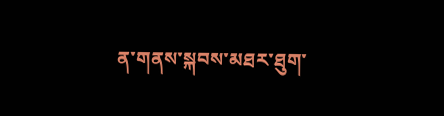ན་གནས་སྐབས་མཐར་ཐུག་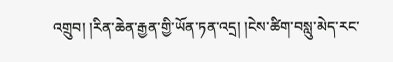འགྲུབ། །རིན་ཆེན་རྒྱན་གྱི་ཡོན་ཏན་འདྲ། །ངེས་ཚིག་བསླུ་མེད་རང་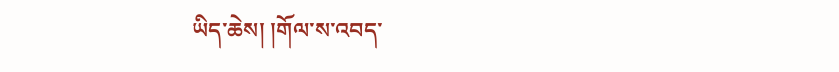ཡིད་ཆེས། །གོལ་ས་འབད་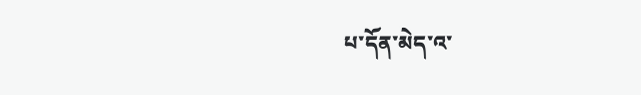པ་དོན་མེད་འ་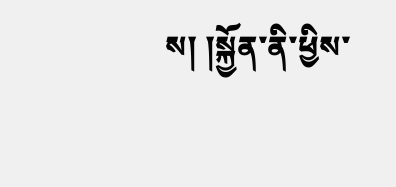ས། །སྐྱོན་ནི་ཕྱིས་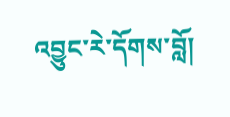འབྱུང་རེ་དོགས་བློ།